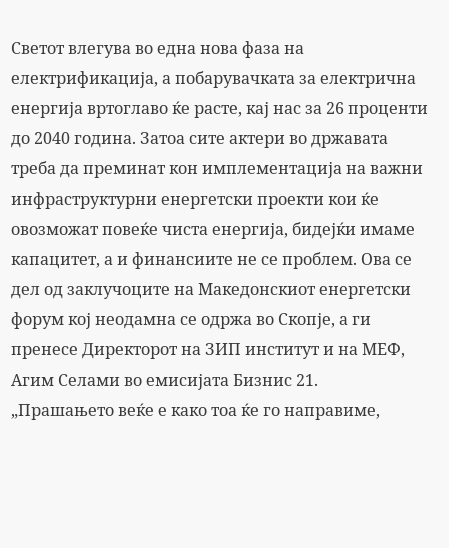Светот влегува во една нова фаза на електрификација, а побарувачката за електрична енергија вртоглаво ќе расте, кај нас за 26 проценти до 2040 година. Затоа сите актери во државата треба да преминат кон имплементација на важни инфраструктурни енергетски проекти кои ќе овозможат повеќе чиста енергија, бидејќи имаме капацитет, а и финансиите не се проблем. Ова се дел од заклучоците на Македонскиот енергетски форум кој неодамна се одржа во Скопје, а ги пренесе Директорот на ЗИП институт и на МЕФ, Агим Селами во емисијата Бизнис 21.
„Прашањето веќе е како тоа ќе го направиме,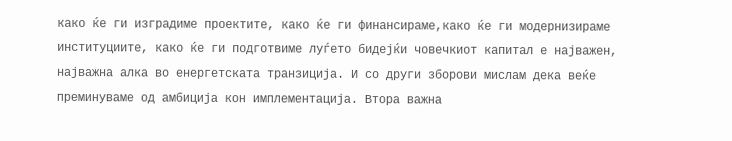како ќе ги изградиме проектите, како ќе ги финансираме,како ќе ги модернизираме институциите, како ќе ги подготвиме луѓето бидејќи човечкиот капитал е најважен, најважна алка во енергетската транзиција. И со други зборови мислам дека веќе преминуваме од амбиција кон имплементација. Втора важна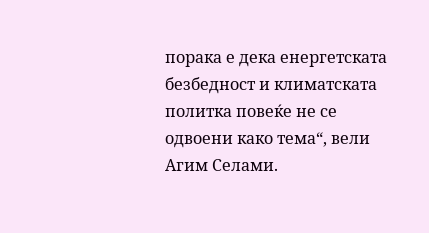порака е дека енергетската безбедност и климатската политка повеќе не се одвоени како тема“, вели Агим Селами.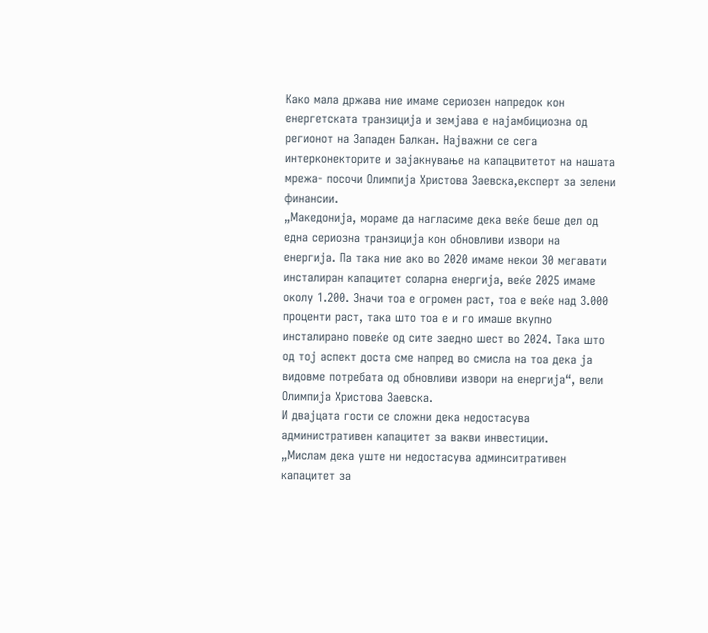Како мала држава ние имаме сериозен напредок кон енергетската транзиција и земјава е најамбициозна од регионот на Западен Балкан. Најважни се сега интерконекторите и зајакнување на капацвитетот на нашата мрежа- посочи Олимпија Христова Заевска,експерт за зелени финансии.
„Македонија, мораме да нагласиме дека веќе беше дел од една сериозна транзиција кон обновливи извори на енергија. Па така ние ако во 2020 имаме некои 30 мегавати инсталиран капацитет соларна енергија, веќе 2025 имаме околу 1.200. Значи тоа е огромен раст, тоа е веќе над 3.000 проценти раст, така што тоа е и го имаше вкупно инсталирано повеќе од сите заедно шест во 2024. Така што од тој аспект доста сме напред во смисла на тоа дека ја видовме потребата од обновливи извори на енергија“, вели Олимпија Христова Заевска.
И двајцата гости се сложни дека недостасува административен капацитет за вакви инвестиции.
„Мислам дека уште ни недостасува админситративен капацитет за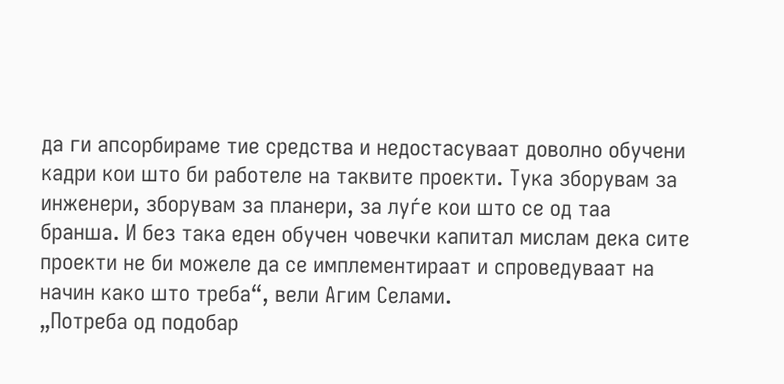да ги апсорбираме тие средства и недостасуваат доволно обучени кадри кои што би работеле на таквите проекти. Тука зборувам за инженери, зборувам за планери, за луѓе кои што се од таа бранша. И без така еден обучен човечки капитал мислам дека сите проекти не би можеле да се имплементираат и спроведуваат на начин како што треба“, вели Агим Селами.
„Потреба од подобар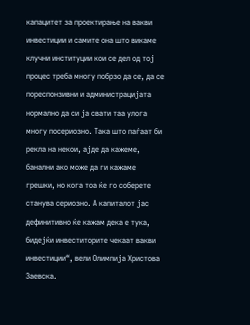капацитет за проектирање на вакви инвестиции и самите она што викаме клучни институции кои се дел од тој процес треба многу побрзо да се, да се пореспонзивни и администрацијата нормално да си ја свати таа улога многу посериозно. Така што паѓаат би рекла на некои, ајде да кажеме, банални ако може да ги кажаме грешки, но кога тоа ќе го соберете станува сериозно. А капиталот јас дефинитивно ќе кажам дека е тука, бидејќи инвеститорите чекаат вакви инвестиции“, вели Олимпија Христова Заевска.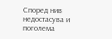Според нив недостасува и поголема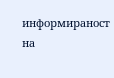информираност на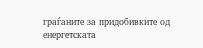граѓаните за придобивките од енергетската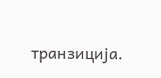транзиција.